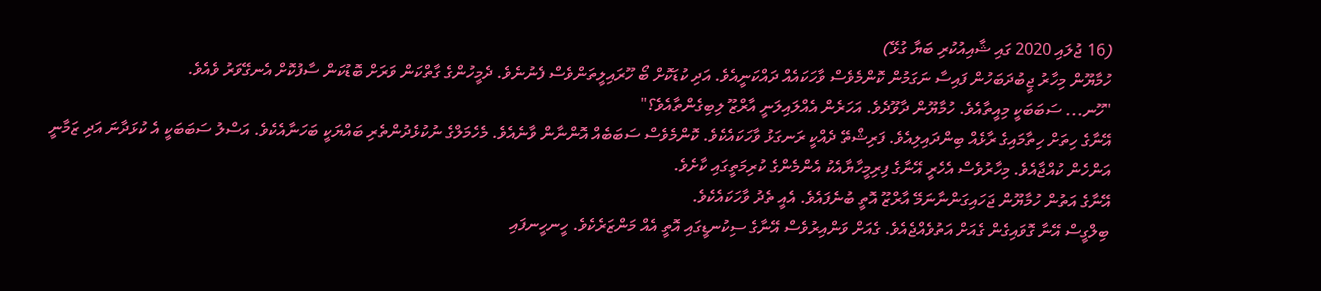(16 ޖުލައި 2020 ގައި ޝާއިއުކުރި ބަޔާ ގުޅޭ)
ހުމާޔޫން މިހާރު ޖީބުދަބަހުން ފައިސާ ނަގަމުން ކޮންމެވެސް ވާހަކައެއް ދައްކަނީއެވެ. އަދި ކުޑަކޮށް ބޯ ހޫރައިލީތަންވެސް ފެނުނެވެ. ދެމީހުންގެ ގާތްކަން ވަރަށް ބޮޑުކަން ސާފުކޮށް އެނގޭވަރު ވެއެވެ.
"ހޫނ... ސަބަބަކީ މިއީތާއެވެ. ހުމާޔޫން ދާވޫދެވެ. އަހަރެން އެއްލައިލަނީ އާރްޒޫ ލިބިގެންތާއެވެ؟"
އޭނާގެ ހިތަށް ހިތާމައިގެ ރާޅެއް ބިންދައިލިއެވެ. ފަރިޝްތޭ ދެއްކީ ރަނގަޅު ވާހަކައެކެވެ. ކޮންމެވެސް ސަބަބެއް އޮންނާން ވާނެއެވެ. މެހެމަލްގެ ނުކުޅެދުންތެރި ބައްޔަކީ ބަހަނާއެކެވެ. އަސްލު ސަބަބަކީ އެ ކުޅަދާނަ އަދި ޒަމާނީ އަންހެން ކުއްޖާއެވެ. މިހާރުވެސް އެހެރީ އޭނާގެ ފިރިމީހާޔާއެކު އެންމެންގެ ކުރިމަތީގައި ކާށެވެ.
އޭނާގެ އަތުން ހުމާޔޫން ޖަހައިގަންނާނަމޭ އާރްޒޫ އޮތީ ބުނެފައެވެ. އެއީ ތެދު ވާހަކައެކެވެ.
ބިލްގީސް އޭނާ ގޮވައިގެން ގެއަށް އަތުވެއްޖެއެވެ. ގެއަށް ވަންއިރުވެސް އޭނާގެ ސިކުނޑީގައި އޮތީ އެއް މަންޒަރެކެވެ. ހީނހީނފައި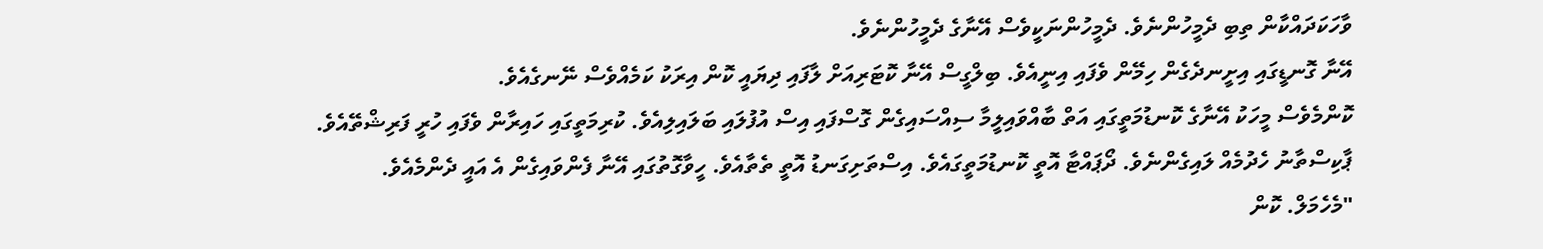ވާހަކަދައްކާން ތިބި ދެމީހުންނެވެ. ދެމީހުންނަކީވެސް އޭނާގެ ދެމީހުންނެވެ.
އޭނާ ގޮނޑީގައި އިށީނދެގެން ހިމޭން ވެފައި އިނީއެވެ. ބިލްގީސް އޭނާ ކޮޓަރިއަށް ލާފައި ދިޔައީ ކޮން އިރަކު ކަމެއްވެސް ނޭނގެއެވެ.
ކޮންމެވެސް މީހަކު އޭނާގެ ކޮނޑުމަތީގައި އަތް ބާއްވައިލީމާ ސިއްސައިގެން ގޮސްފައި އިސް އުފުލައި ބަލައިލިއެވެ. ކުރިމަތީގައި ހައިރާން ވެފައި ހުރީ ފަރިޝްތޭއެވެ. ޕާކިސްތާނު ހެދުމެއް ލައިގެންނެވެ. ދޯޕައްޓާ އޮތީ ކޮނޑުމަތީގައެވެ. އިސްތަށިގަނޑު އޮތީ ތެތާއެވެ. ހީވާގޮތުގައި އޭނާ ފެންވައިގެން އެ އައީ ދެންމެއެވެ.
"މެހެމަލް. ކޮން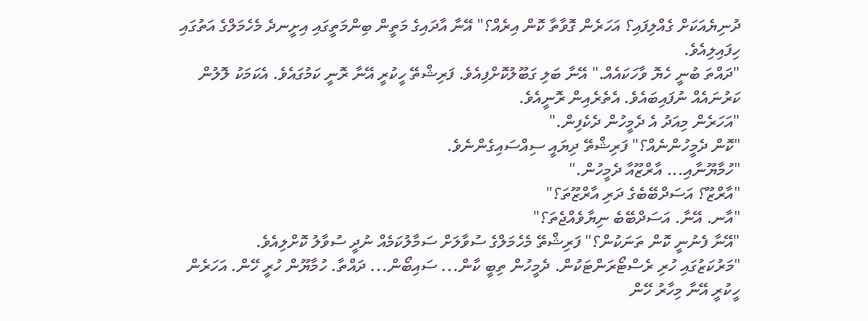ދުނިޔެއަކަށް ގެއްލިފައި؟ އަހަރެން ގޮވާތާ ކޮން އިރެއް؟" އޭނާ އާދައިގެ މަތީން ބިންމަތީގައި އިށީނދެ މެހެމަލްގެ އަތުގައި ހިފައިލިއެވެ.
"ދައްތަ ބުނީ ހެޔޮ ވާހަކައެއް." އޭނާ ބަލި ގަބޫލުކޮށްފިއެވެ. ފަރިޝްތޭ ހީކުރީ އޭނާ ރޮނީ ކަމުގައެވެ. އެކަމަކު ލޮލުން ކަރުނައެއް ނުފައިބައެވެ. އެތެރެއިން ރޮނީއެވެ.
"އަހަރެން މިއަދު އެ ދެމީހުން ދެކެފިން."
"ކޮން ދެމީހުންނެއް؟" ފަރިޝްތޭ ދިޔައީ ސިއްސައިގެންނެވެ.
"ހުމާޔޫނާއި... އާރްޒޫއާ ދެމީހުން."
"އާރްޒޫ؟ އަސަދްބޭބެގެ ދަރި އާރްޒޫތަ؟"
"އާނ. އޭނާ. އަސަދްބޭބެ ނިޔާވެއްޖެތަ؟"
"އޭނާ ފެނުނީ ކޮން ތަނަކުން؟" ފަރިޝްތޭ މެހެމަލްގެ ސުވާލަށް ސަމާލުކަމެއް ނުދީ ސުވާލު ކޮށްލިއެވެ.
"މަރުކަޒުގައި ހުރި ރެސްޓޯރަންޓަކުން. ދެމީހުން ތިބީ ކާން... ސައިބޯން... ދައްތާ. ހުމާޔޫން ހުރީ ހޭން. އަހަރެން ހީކުރީ އޭނާ މިހާރު ހޭން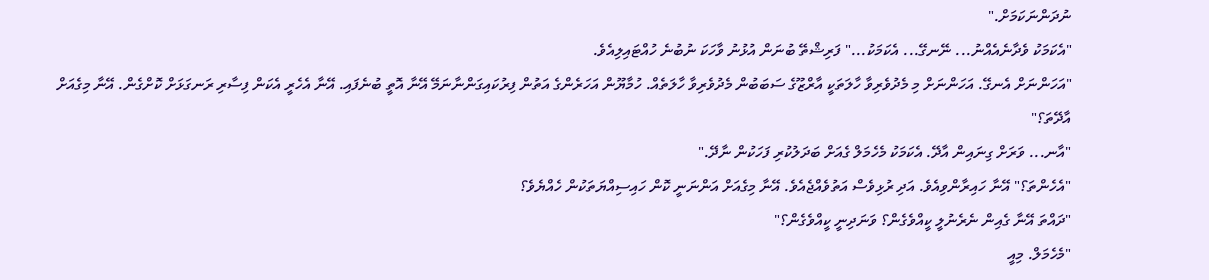ނުދަންނަކަމަށް."
"އެކަމަކު ވެދާނެއެއްނު... ނޭނގޭ... އެކަމަކު..." ފަރިޝްތޭ ބުނަން އުޅުނު ވާހަކަ ނުބުނެ ހުއްޓައިލިއެވެ.
"އަހަންނަށް އެނގޭ. އަހަންނަށް މި މެދުވެރިވާ ހާލަތަކީ އާރްޒޫގެ ސަބަބުން މެދުވެރިވާ ހާލަތެއް. ހުމާޔޫން އަހަރެންގެ އަތުން ފިރުކައިގަންނާނަމޭ އޭނާ އޮތީ ބުނެފައި. އޭނާ އެހެރީ އެކަން ފިސާރި ރަނގަޅަށް ކޮށްގެން. އޭނާ މިގެއަށް އާދޭތަ؟"
"އާނ... ވަރަށް ގިނައިން އާދޭ. އެކަމަކު މެހެމަލް ގެއަށް ބަދަލުކުރި ފަހަކުން ނާދޭ."
"އެހެންތަ؟" އޭނާ ހައިރާންވިއެވެ. އަދި ރުޅިވެސް އަތުވެއްޖެއެވެ. އޭނާ މިގެއަށް އަންނަނީ ކޮން ހައިސިއްޔަތަކުން ހެއްޔެވެ؟
"ދައްތަ އޭނާ ގެއިން ނެރެނުލީ ކީއްވެގެން؟ ވަނަދިނީ ކީއްވެގެން؟"
"މެހެމަލް. މިއީ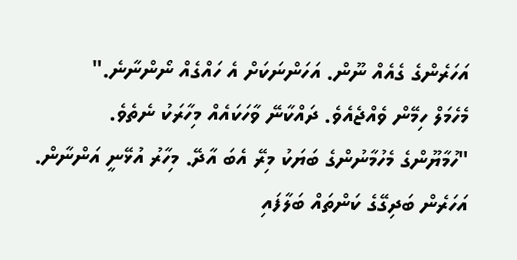އަހަރެންގެ ގެއެއް ނޫން. އަހަންނަކަށް އެ ހައްގެއް ނޯންނާނެ."
މެހެމަލް ހިމޭން ވެއްޖެއެވެ. ދައްކާނޭ ވާހަކައެއް މިހާރަކު ނެތެވެ.
"ހުމާޔޫންގެ މެހުމާނުންގެ ބަޔަކު މިރޭ އެބަ އާދޭ. މިހާރު އުޅޭނީ އަންނާން. އަހަރެން ބަދިގޭގެ ކަންތައް ބަލާފައި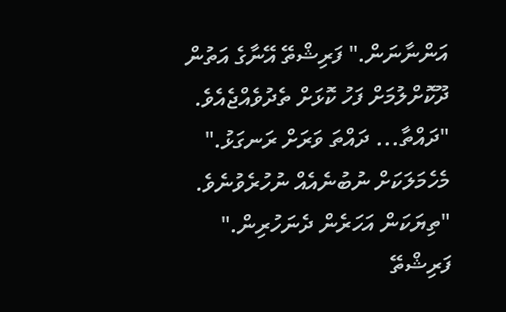އަންނާނަން." ފަރިޝްތޭ އޭނާގެ އަތުން ދޫކޮށްލުމަށް ފަހު ކޮޅަށް ތެދުވެއްޖެއެވެ.
"ދައްތާ... ދައްތަ ވަރަށް ރަނގަޅު." މެހެމަލަކަށް ނުބުނެއެއް ނުހުރެވުނެވެ.
"ތިޔަކަން އަހަރެން ދެނަހުރިން." ފަރިޝްތޭ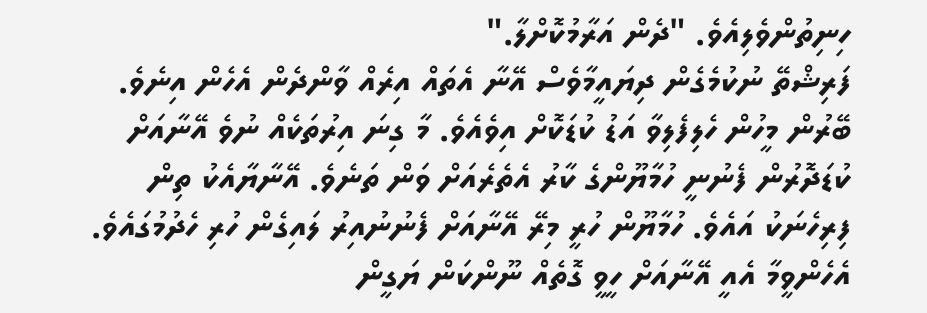ހިނިތުންވެލިއެވެ. "ދެން އަރާމުކޮށްލާ."
ފަރިޝްތޭ ނުކުމެގެން ދިޔައީމާވެސް އޭނާ އެތައް އިރެއް ވާންދެން އެހެން އިނެވެ.
ބޭރުން މީހުން ހެލިފެލިވާ އަޑު ކުޑަކޮށް އިވެއެވެ. މާ ގިނަ އިރުތަކެއް ނުވެ އޭނާއަށް ކުޑަދޮރުން ފެނުނީ ހުމާޔޫންގެ ކާރު އެތެރެއަށް ވަން ތަނެވެ. އޭނާޔާއެކު ތިން ފިރިހެނަކު އައެވެ. ހުމާޔޫން ހުރީ މިރޭ އޭނާއަށް ފެނުނުއިރު ލައިގެން ހުރި ހެދުމުގައެވެ. އެހެންވީމާ އެއީ އޭނާއަށް ހީވީ ގޮތެއް ނޫންކަން ޔަގީން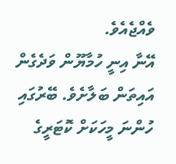ވެއްޖެއެވެ.
އޭނާ އިނީ ހުމާޔޫން ވަދެގެން އައިތަން ބަލާށެވެ. ބޭރުގައި ހުންނަ މީހަކަށް ކޮޓަރީގެ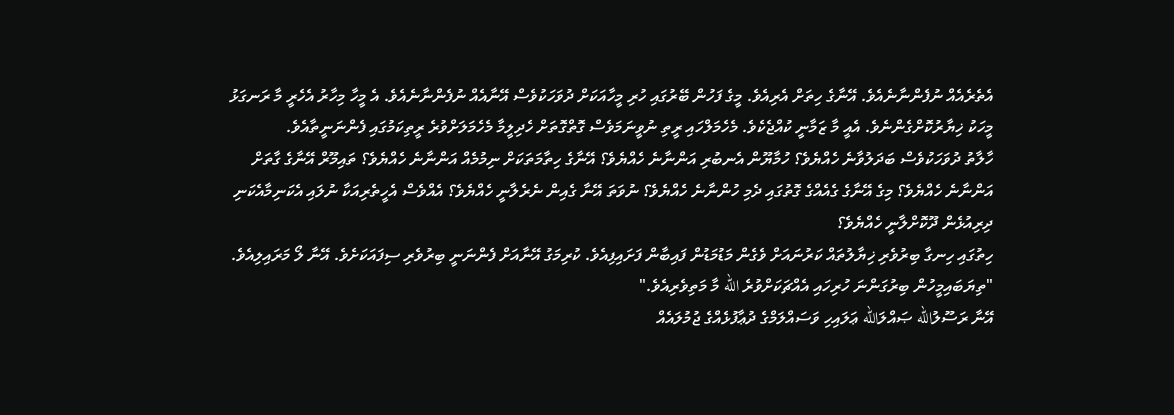އެތެރެއެއް ނުފެންނާނެއެވެ. އޭނާގެ ހިތަށް އެރިއެވެ. މީގެ ފަހުން ބޭރުގައި ހުރި މީހާއަކަށް ދުވަހަކުވެސް އޭނާއެއް ނުފެންނާނެއެވެ. އެ މީހާ މިހާރު އެހެރީ މާ ރަނގަޅު މީހަކު ޚިޔާރުކޮށްގެންނެވެ. އެއީ މާ ޒަމާނީ ކުއްޖެކެވެ. މެހެމަލްހައި ރީތި ނުވީނަމަވެސް ގޮތްގޮތަށް ހެދިލީމާ މެހެމަލަށްވުރެ ރީތިކަމުގައި ފެންނަނީތާއެވެ.
ހާލާތު ދުވަހަކުވެސް ބަދަލުވާނެ ހެއްޔެވެ؟ ހުމާޔޫން އެނބުރި އަންނާނެ ހެއްޔެވެ؟ އޭނާގެ ހިތާމަތަކަށް ނިމުމެއް އަންނާނެ ހެއްޔެވެ؟ ތައިމޫރް އޭނާގެ ގާތަށް އަންނާނެ ހެއްޔެވެ؟ މިގެ އޭނާގެ ގެއެއްގެ ގޮތުގައި ދެމި ހުންނާނެ ހެއްޔެވެ؟ ނުވަތަ އޭނާ ގެއިން ނެރެލާނީ ހެއްޔެވެ؟ އެއްވެސް އެހީތެރިއަކާ ނުލައި އެކަނިމާއެކަނި ދިރިއުޅެން ދޫކޮށްލާނީ ހެއްޔެވެ؟
ހިތުގައި ހިނގާ ބިރުވެރި ޚިޔާލުތައް ކަރުނައަށް ވެގެން މަޑުމަޑުން ފައިބާން ފަށައިފިއެވެ. ކުރިމަގު އޭނާއަށް ފެންނަނީ ބިރުވެރި ސިފައަކަށެވެ. އޭނާ ލޯ މަރައިލިއެވެ.
"ތިޔަބައިމީހުން ބިރުގަންނަ ހުރިހައި އެއްޗަކަށްވުރެ الله މާ މަތިވެރިއެވެ."
އޭނާ ރަސޫލުالله ޞައްލަالله ޢަލައިހި ވަސައްލަމްގެ ދުޢާފުޅެއްގެ ޖުމުލައެއް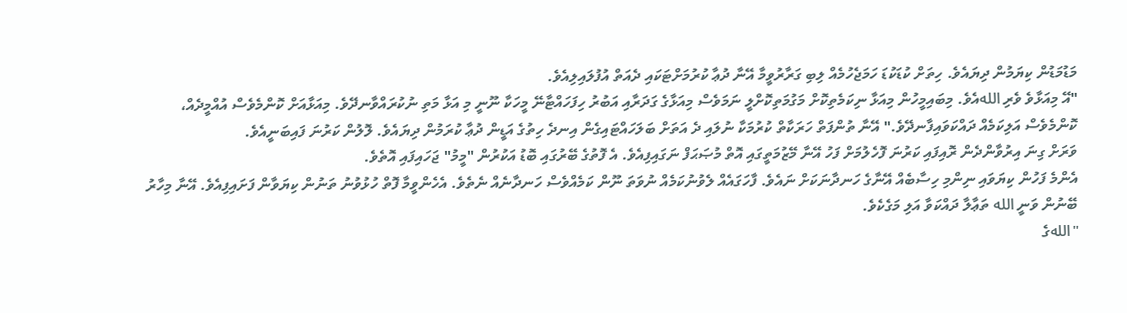މަޑުމަޑުން ކިޔަމުން ދިޔައެވެ. ހިތަށް ކުޑަކުޑަ ހަމަޖެހުމެއް ލިބި ގަރާރުވީމާ އޭނާ ދުޢާ ކުރުމަށްޓަކައި ދެއަތް އުފުލައިލިއެވެ.
"އޭ މިއަޅާވެ ވެރި اللهއެވެ. މިބައިމީހުން މިއަޅާ ނިކަމެތިކޮށް މަގުމަތިކޮށްލީ ނަމަވެސް މިއަޅާގެ ގަދަރާއި އަބުރު ހިފަހައްޓާނޭ މީހަކާ ނޫނީ މި އަޅާ މަތި ނުކުރައްވާނދޭވެ. މިއަޅާއަށް ކޮންމެވެސް އުއްމީދެއް، ކޮންމެވެސް އަލިކަމެއް ދައްކަވައިފާނދޭވެ." އޭނާ ތުންފަތް ހަރަކާތް ކުރުމަކާ ނުލައި ދެ އަތަށް ބަލަހައްޓައިގެން އިނދެ ހިތުގެ އަޑީން ދުޢާ ކުރަމުން ދިޔައެވެ. ލޮލުން ކަރުނަ ފައިބަނީއެވެ.
ވަރަށް ގިނަ އިރުވާންދެން ރޮއިފައި ކަރުނަ ފޮހެލުމަށް ފަހު އޭނާ މޭޒުމަތީގައި އޮތް މުޞަޙަފް ނަގައިފިއެވެ. އެ ފޮތުގެ ބޭރުގައި ބޮޑު އަކުރުން "މީމު" ޖަހައިފައި އޮތެވެ.
އެންމެ ފަހުން ކިޔަވައި ނިންމި ހިސާބެއް އޭނާގެ ހަނދާނަކަށް ނައެވެ. ފާހަގައެއް ލެވުނުކަމެއް ނުވަތަ ނޫން ކަމެއްވެސް ހަނދާނެއް ނެތެވެ. އެހެންވީމާ ފޮތް ހުޅުވުނު ތަނުން ކިޔަވާން ފަށައިފިއެވެ. އޭނާ މިހާރު ބޭނުން ވަނީ الله ތަޢާލާ ދައްކަވާ އަލި މަގެކެވެ.
"اللهގެ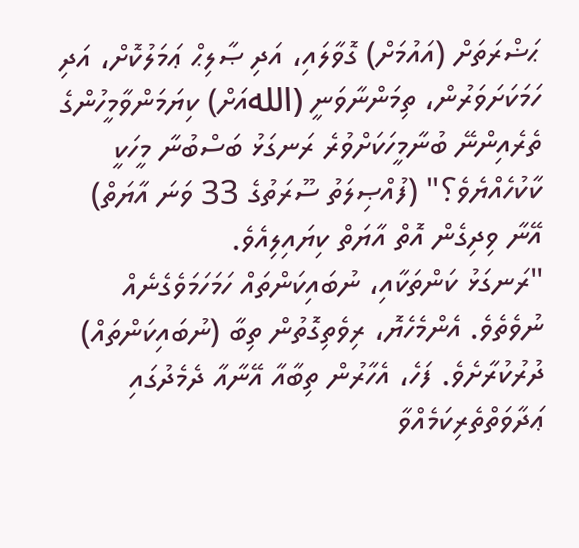ޙަޟްރަތަށް (އައުމަށް) ގޮވާލައި، އަދި ޞާލިޙް ޢަމަލުކޮށް، އަދި ހަމަކަށަވަރުން، ތިމަންނާވަނީ (اللهއަށް) ކިޔަމަންވާމީހުންގެ ތެރެއިންނޭ ބުނާމީހަކަށްވުރެ ރަނގަޅު ބަސްބުނާ މީހަކީ ކާކުހެއްޔެވެ؟" (ފުއްޞިލަތު ސޫރަތުގެ 33 ވަނަ އާޔަތް)
އޭނާ ވިދިގެން އޮތް އާޔަތް ކިޔައިލިއެވެ.
"ރަނގަޅު ކަންތަކާއި، ނުބައިކަންތައް ހަމަހަމަވެގެނެއް ނުވެތެވެ. އެންމެހެޔޮ، ރިވެތިގޮތުން ތިބާ (ނުބައިކަންތައް) ދުރުކުރާށެވެ. ފަހެ، އެހާރުން ތިބާއާ އޭނާއާ ދެމެދުގައި ޢަދާވަތްތެރިކަމެއްވާ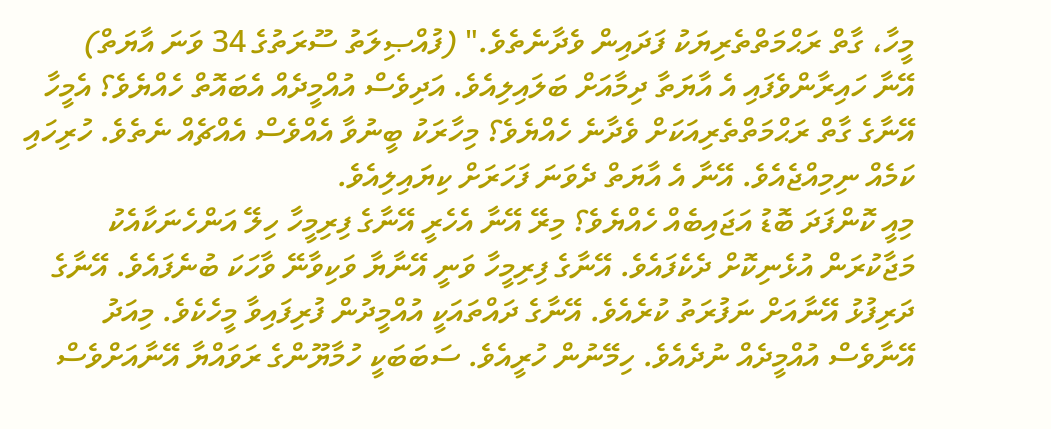މީހާ، ގާތް ރަޙްމަތްތެރިޔަކު ފަދައިން ވެދާނެތެވެ." (ފުއްޞިލަތު ސޫރަތުގެ 34 ވަނަ އާޔަތް)
އޭނާ ހައިރާންވެފައި އެ އާޔަތާ ދިމާއަށް ބަލައިލިއެވެ. އަދިވެސް އުއްމީދެއް އެބައޮތް ހެއްޔެވެ؟ އެމީހާ އޭނާގެ ގާތް ރަޙްމަތްތެރިއަކަށް ވެދާނެ ހެއްޔެވެ؟ މިހާރަކު ބީނުވާ އެއްވެސް އެއްޗެއް ނެތެވެ. ހުރިހައި ކަމެއް ނިމިއްޖެއެވެ. އޭނާ އެ އާޔަތް ދެވަނަ ފަހަރަށް ކިޔައިލިއެވެ.
މިއީ ކޮންފަދަ ބޮޑު އަޖައިބެއް ހެއްޔެވެ؟ މިރޭ އޭނާ އެހެރީ އޭނާގެ ފިރިމީހާ ހިލޭ އަންހެނަކާއެކު މަޖާކުރަން އުޅެނިކޮށް ދެކެފައެވެ. އޭނާގެ ފިރިމީހާ ވަނީ އޭނާޔާ ވަކިވާނޭ ވާހަކަ ބުނެފައެވެ. އޭނާގެ ދަރިފުޅު އޭނާއަށް ނަފުރަތު ކުރެއެވެ. އޭނާގެ ދައްތައަކީ އުއްމީދުން ފުރިފައިވާ މީހެކެވެ. މިއަދު އޭނާވެސް އުއްމީދެއް ނުދެއެވެ. ހިމޭނުން ހުރީއެވެ. ސަބަބަކީ ހުމާޔޫންގެ ރަވައްޔާ އޭނާއަށްވެސް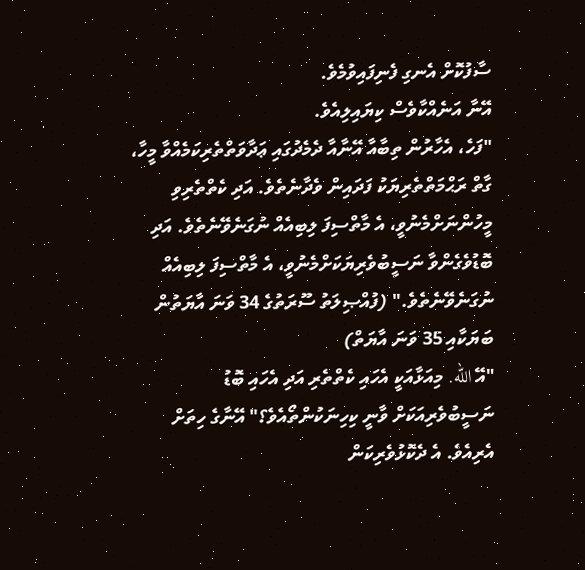ސާފުކޮށް އެނގި ފެނިފައިވުމެވެ.
އޭނާ އަނެއްކާވެސް ކިޔައިލިއެވެ.
"ފަހެ، އެހާރުން ތިބާއާ އޭނާއާ ދެމެދުގައި ޢަދާވަތްތެރިކަމެއްވާ މީހާ، ގާތް ރަޙްމަތްތެރިޔަކު ފަދައިން ވެދާނެތެވެ. އަދި ކެތްތެރިވި މީހުންނަށްމެނުވީ، އެ މާތްސިފަ ލިބިއެއް ނުގަނެވޭނެތެވެ. އަދި ބޮޑުވެގެންވާ ނަސީބުވެރިޔަކަށްމެނުވީ، އެ މާތްސިފަ ލިބިއެއް ނުގަނެވޭނެތެވެ." (ފުއްޞިލަތު ސޫރަތުގެ 34 ވަނަ އާޔަތުން ބަޔަކާއި 35 ވަނަ އާޔަތް)
"އޭ الله. މިއަޅާއަކީ އެހައި ކެތްތެރި އަދި އެހައި ބޮޑު ނަސީބުވެރިއަކަށް ވާނީ ކިހިނަކުންތޯއެވެ؟" އޭނާގެ ހިތަށް އެރިއެވެ. އެ ދެކޮޅުވެރިކަން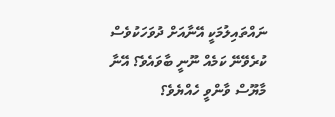ނައްތައިލުމަކީ އޭނާއަށް ދުވަހަކުވެސް ކުރެވޭނޭ ކަމެއް ނޫނީ ބާވައެވެ؟ އޭނާ މާޔޫސް ވާންވީ ހެއްޔެވެ؟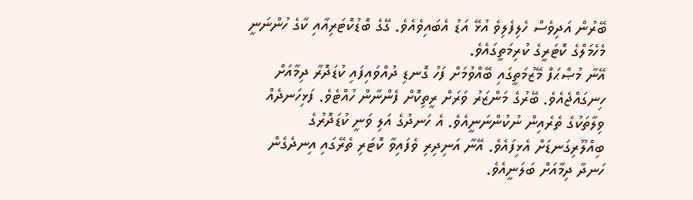ބޭރުން އަދިވެސް ހެލިފެލިވެ އުޅޭ އަޑު އެބައިވެއެވެ. ގޭގެ ބޮޑުކޮޓަރިއާއި ކާގެ ހުންނަނީ މެހެމަލްގެ ކޮޓަރީގެ ކުރިމަތީގައެވެ.
އޭނާ މުޞްޙަފް މޭޒުމަތީގައި ބޭއްވުމަށް ފަހު ގޮނޑި ދުއްވައިފައި ކުޑަދޮރާ ދިމާއަށް ހިނގައްޖެއެވެ. ބޭރުގެ މަންޒަރު ވަރަށް ރީތިކޮށް ފެންނާން ހުއްޓެވެ. ފަޅިހަނދެއް ވިލާތަކުގެ ތެރެއިން ނުކުންނަނީއެވެ. އެ ހަނދުގެ އަލި ވަނީ ކުޑަދޮރުގެ ބިއްލޫރިގަނޑަށް އެޅިފައެވެ. އޭނާ އަނިދިރި ވެފައިވާ ކޮޓަރި ތެރޭގައި އިނދެގެން ހަނދާ ދިމާއަށް ބަލަނީއެވެ.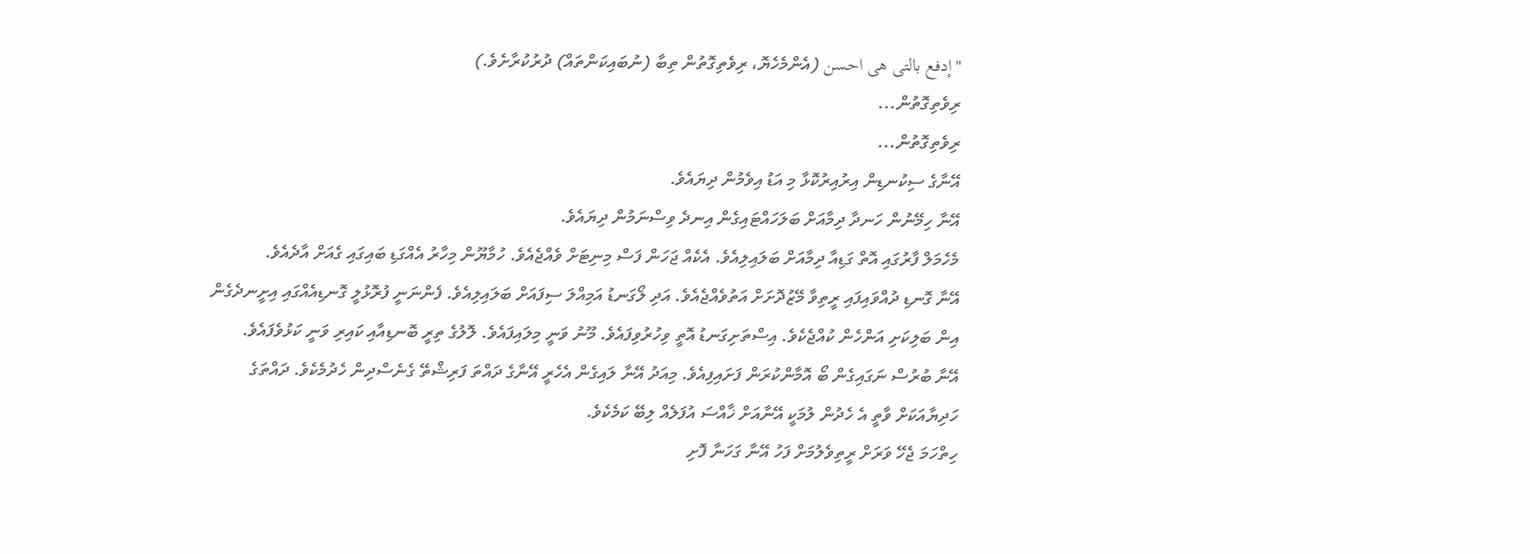"إدفع بالتى هى احسن (އެންމެހެޔޮ، ރިވެތިގޮތުން ތިބާ (ނުބައިކަންތައް) ދުރުކުރާށެވެ.)
ރިވެތިގޮތުން...
ރިވެތިގޮތުން...
އޭނާގެ ސިކުނޑިން އިރުއިރުކޮޅާ މި އަޑު އިވެމުން ދިޔައެވެ.
އޭނާ ހިމޭނުން ހަނދާ ދިމާއަށް ބަލަހައްޓައިގެން އިނދެ ވިސްނަމުން ދިޔައެވެ.
މެހެމަލް ފާރުގައި އޮތް ގަޑިއާ ދިމާއަށް ބަލައިލިއެވެ. އެކެއް ޖަހަން ފަސް މިނިޓަށް ވެއްޖެއެވެ. ހުމާޔޫން މިހާރު އެއްގަޑި ބައިގައި ގެއަށް އާދެއެވެ.
އޭނާ ގޮނޑި ދުއްވައިފައި ރީތިވާ މޭޒުދޮށަށް އަތުވެއްޖެއެވެ. އަދި ލޯގަނޑު އަމިއްލަ ސިފައަށް ބަލައިލިއެވެ. ފެންނަނީ ފުރޮޅުލީ ގޮނޑިއެއްގައި އިށީނދެގެން އިން ބަލިކަށި އަންހެން ކުއްޖެކެވެ. އިސްތަށިގަނޑު އޮތީ ވިހުރުވިފައެވެ. މޫނު ވަނީ މިލައިފައެވެ. ލޮލުގެ ތިރީ ބޮނޑިއާއި ކައިރި ވަނީ ކަޅުވެފައެވެ.
އޭނާ ބުރުސް ނަގައިގެން ބޯ އޮމާންކުރަން ފަށައިފިއެވެ. މިއަދު އޭނާ ލައިގެން އެހެރީ އޭނާގެ ދައްތަ ފަރިޝްތޭ ގެނެސްދިން ހެދުމެކެވެ. ދައްތަގެ ހަދިޔާއަކަށް ވާތީ އެ ހެދުން ލުމަކީ އޭނާއަށް ޚާއްސަ އުފަލެއް ލިބޭ ކަމެކެވެ.
ހިތްހަމަ ޖެހޭ ވަރަށް ރީތިވެލުމަށް ފަހު އޭނާ ގަހަނާ ފޮށި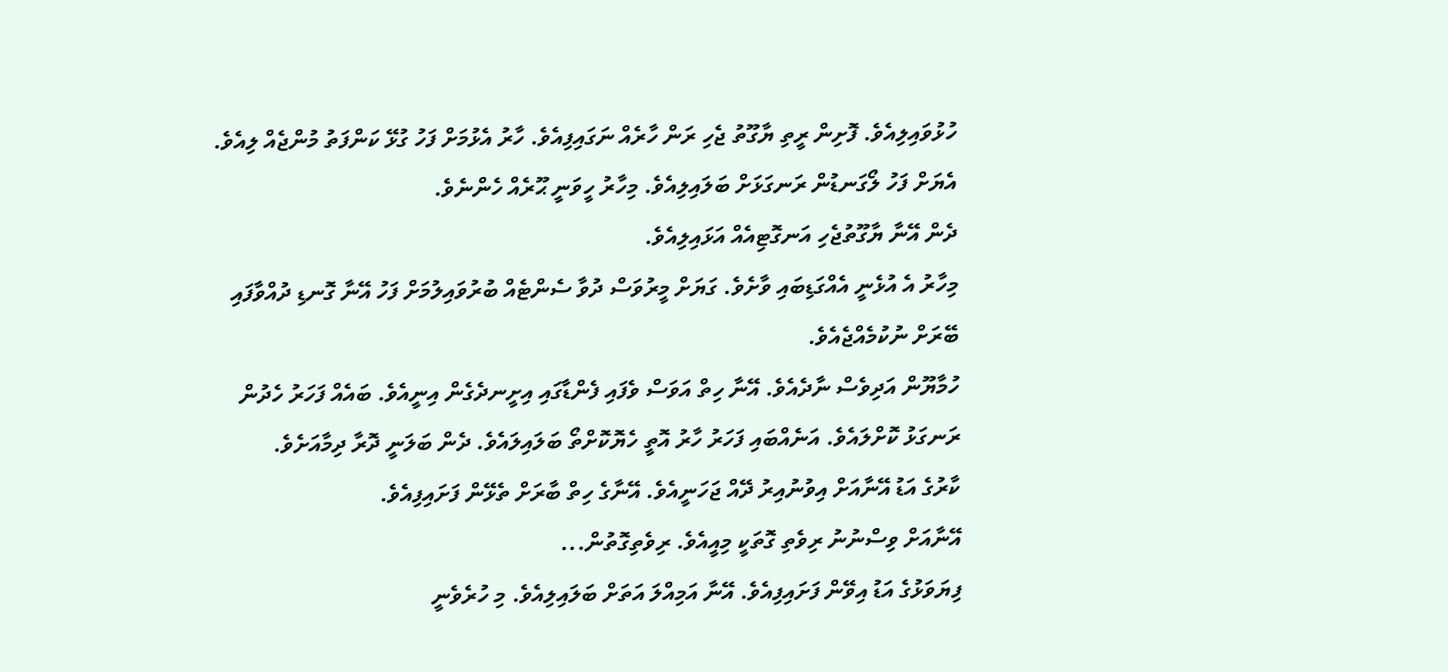ހުޅުވައިލިއެވެ. ފޮށިން ރީތި ޔާގޫތު ޖެހި ރަން ހާރެއް ނަގައިފިއެވެ. ހާރު އެޅުމަށް ފަހު ގުޅޭ ކަންފަތު މުންޖެއް ލިއެވެ. އެޔަށް ފަހު ލޯގަނޑުން ރަނގަޅަށް ބަލައިލިއެވެ. މިހާރު ހީވަނީ ޙޫރެއް ހެންނެވެ.
ދެން އޭނާ ޔާގޫތުޖެހި އަނގޮޓިއެއް އަޅައިލިއެވެ.
މިހާރު އެ އުޅެނީ އެއްގަޑިބައި ވާށެވެ. ގަޔަށް މީރުވަސް ދުވާ ސެންޓެއް ބުރުވައިލުމަށް ފަހު އޭނާ ގޮނޑި ދުއްވާފައި ބޭރަށް ނުކުމެއްޖެއެވެ.
ހުމާޔޫން އަދިވެސް ނާދެއެވެ. އޭނާ ހިތް އަވަސް ވެފައި ފެންޑާގައި އިށީނދެގެން އިނީއެވެ. ބައެއް ފަހަރު ހެދުން ރަނގަޅު ކޮށްލައެވެ. އަނެއްބައި ފަހަރު ހާރު އޮތީ ހެޔޮކޮށްތޯ ބަލައިލައެވެ. ދެން ބަލަނީ ދޮރާ ދިމާއަށެވެ.
ކާރުގެ އަޑު އޭނާއަށް އިވުނުއިރު ދޭއް ޖަހަނީއެވެ. އޭނާގެ ހިތް ބާރަށް ތެޅޭން ފަށައިފިއެވެ.
އޭނާއަށް ވިސްނުނު ރިވެތި ގޮތަކީ މިއީއެވެ. ރިވެތިގޮތުން...
ފިޔަވަޅުގެ އަޑު އިވޭން ފަށައިފިއެވެ. އޭނާ އަމިއްލަ އަތަށް ބަލައިލިއެވެ. މި ހުރެވެނީ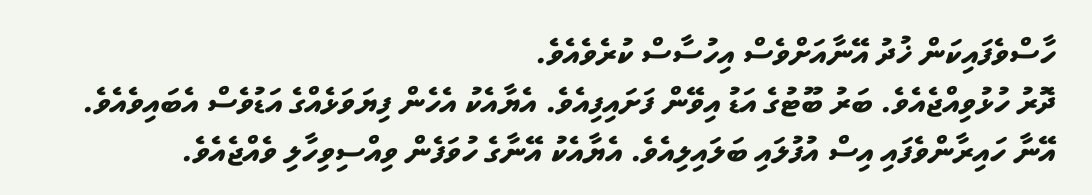ހާސްވެފައިކަން ޚުދު އޭނާއަށްވެސް އިހުސާސް ކުރެވެއެވެ.
ދޮރު ހުޅުވިއްޖެއެވެ. ބަރު ބޫޓުގެ އަޑު އިވޭން ފަށައިފިއެވެ. އެޔާއެކު އެހެން ފިޔަވަޅެއްގެ އަޑުވެސް އެބައިވެއެވެ.
އޭނާ ހައިރާންވެފައި އިސް އުފުލައި ބަލައިލިއެވެ. އެޔާއެކު އޭނާގެ ހުވަފެން ވިއްސިވިހާލި ވެއްޖެއެވެ.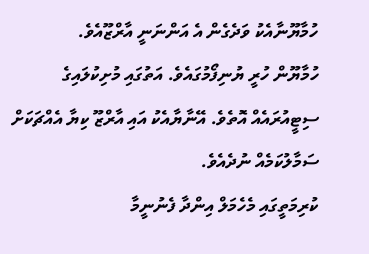ހުމާޔޫނާއެކު ވަދެގެން އެ އަންނަނީ އާރްޒޫއެވެ.
ހުމާޔޫން ހުރީ ޔުނިފޯމުގައެވެ. އަތުގައި މުށިކުލައިގެ ސިޓީއުރައެއް އޮތެވެ. އޭނާޔާއެކު އައި އާރްޒޫ ކިޔާ އެއްޗަކަށް ސަމާލުކަމެއް ނުދެއެވެ.
ކުރިމަތީގައި މެހެމަލް އިންދާ ފެނުނީމާ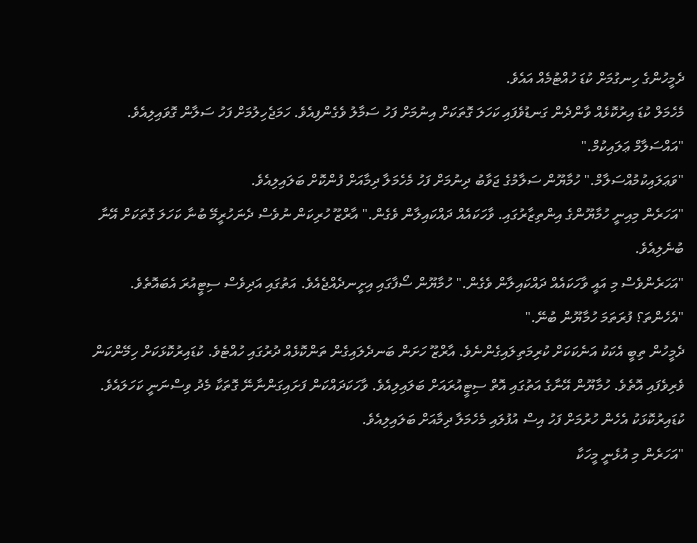ދެމީހުންގެ ހިނގުމަށް ކުޑަ ހުއްޓުމެއް އައެވެ.
މެހެމަލް ކުޑަ އިރުކޮޅެއް ވާންދެން ގަނޑުވެފައި ކަހަލަ ގޮތަކަށް އިނުމަށް ފަހު ސަމާލު ވެގެންފިއެވެ. ހަމަޖެހިލުމަށް ފަހު ސަލާން ގޮވައިލިއެވެ.
"އައްސަލާމް ޢަލައިކުމް."
"ވަޢަލައިކުމުއްސަލާމް." ހުމާޔޫން ސަލާމުގެ ޖަވާބު ދިނުމަށް ފަހު މެހެމަލާ ދިމާއަށް ފުންކޮށް ބަލައިލިއެވެ.
"އަހަރެން މިއިނީ ހުމާޔޫންގެ އިންތިޒާރުގައި. ވާހަކައެއް ދައްކައިލާން ވެގެން." އާރްޒޫ ހުރިކަން ނުވެސް ދެނަހުރީމޭ ބުނާ ކަހަލަ ގޮތަކަށް އޭނާ ބުނެލިއެވެ.
"އަހަރެންވެސް މި އައީ ވާހަކައެއް ދައްކައިލާން ވެގެން." ހުމާޔޫން ސޯފާގައި އިށީނދެއްޖެއެވެ. އަތުގައި އަދިވެސް ސިޓީއުރަ އެބައޮތެވެ.
"އެހެންތަ؟ ފުރަތަމަ ހުމާޔޫން ބުނޭ."
ދެމީހުން ތިބީ އެކަކު އަނެކަކަށް ކުރިމަތިލައިގެންނެވެ. އާރްޒޫ ހަށަން ބަނދެލައިގެން ތަންކޮޅެއް ދުރުގައި ހުއްޓެވެ. ކުޑައިރުކޮޅަކަށް ހިމޭންކަން ވެރިވެފައި އޮތެވެ. ހުމާޔޫން އޭނާގެ އަތުގައި އޮތް ސިޓީއުރައަށް ބަލައިލިއެވެ. ވާހަކަދައްކަން ފަށައިގަންނާނޭ ގޮތަކާ މެދު ވިސްނަނީ ކަހަލައެވެ. ކުޑައިރުކޮޅަކު އެހެން ހުރުމަށް ފަހު އިސް އުފުލައި މެހެމަލާ ދިމާއަށް ބަލައިލިއެވެ.
"އަހަރެން މި އުޅެނީ މީހަކާ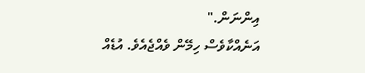އިންނަން."
އަނެއްކާވެސް ހިމޭން ވެއްޖެއެވެ. އުޑެއް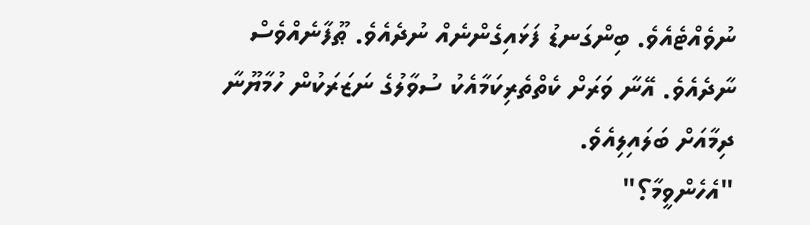ނުވެއްޓެއެވެ. ބިންގަނޑު ފަޅައިގެންނެއް ނުދެއެވެ. ޠޫފާނެއްވެސް ނާދެއެވެ. އޭނާ ވަރަށް ކެތްތެރިކަމާއެކު ސުވާލުގެ ނަޒަރަކުން ހުމާޔޫނާ ދިމާއަށް ބަލައިލިއެވެ.
"އެހެންވީމާ؟"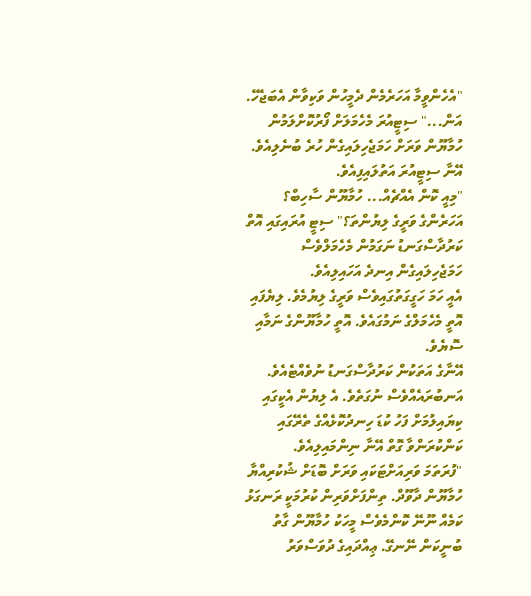"އެހެންވީމާ އަހަރެމެން ދެމީހުން ވަކިވާން އެބަޖެހޭ. އަން..." ސިޓީއުރަ މެހެމަލަށް ފޯރުކޮށްލަމުން ހުމާޔޫން ވަރަށް ހަމަޖެހިލައިގެން ހުރެ ބުނެލިއެވެ. އޭނާ ސިޓީއުރަ އަތުލައިފިއެވެ.
"މިއީ ކޮން އެއްޗެއް... ހުމާޔޫން ސާހިބް؟ އަހަރެންގެ ވަރީގެ ލިޔުންތަ؟" ސިޓީ އުރައިގައި އޮތް ކަރުދާސްގަނޑު ނަގަމުން މެހެމަލްވެސް ހަމަޖެހިލައިގެން އިނދެ އަހައިލިއެވެ.
އެއީ ހަމަ ހަގީގަތުގައިވެސް ވަރީގެ ލިޔުމެވެ. ލިޔެފައި އޮތީ މެހެމަލްގެ ނަމުގައެވެ. އޮތީ ހުމާޔޫންގެ ނަމާއި ސޮޔެވެ.
އޭނާގެ އަތަކުން ކަރުދާސްގަނޑު ނުވެއްޓެއެވެ. އަނބުރައެއްވެސް ނުގަތެވެ. އެ ލިޔުން އެކީގައި ކިޔައިލުމަށް ފަހު ކުޑަ ހިނދުކޮޅެއްގެ ތެރޭގައި ކަންކުރަންވާ ގޮތް އޭނާ ނިންމައިލިއެވެ.
"ފުރަތަމަ ވަރިއަށްޓަކައި ވަރަށް ބޮޑަށް ޝުކުރިއްޔާ ހުމާޔޫން ދާވޫދް. ތިންފަށްވަރިން ކުރުމަކީ ރަނގަޅު ކަމެއް ނޫނޭ ކޮންމެވެސް މީހަކު ހުމާޔޫން ގާތު ބުނީކަން ނޭނގޭ. ޢިއްދައިގެ ދުވަސްވަރު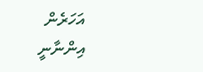އަހަރެން އިންނާނީ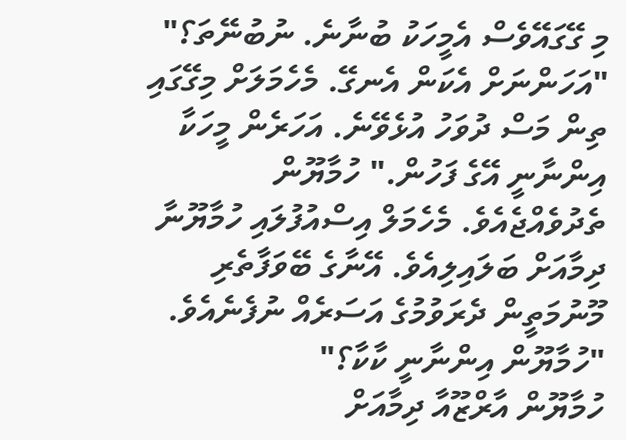މި ގޭގައޭވެސް އެމީހަކު ބުނާނެ. ނުބުނޭތަ؟"
"އަހަންނަށް އެކަން އެނގޭ. މެހެމަލަށް މިގޭގައި ތިން މަސް ދުވަހު އުޅެވޭނެ. އަހަރެން މީހަކާ އިންނާނީ އޭގެ ފަހުން." ހުމާޔޫން ތެދުވެއްޖެއެވެ. މެހެމަލް އިސްއުފުލައި ހުމާޔޫނާ ދިމާއަށް ބަލައިލިއެވެ. އޭނާގެ ބޭވަފާތެރި މޫނުމަތީން ދެރަވުމުގެ އަސަރެއް ނުފެނެއެވެ.
"ހުމާޔޫން އިންނާނީ ކާކާ؟"
ހުމާޔޫން އާރްޒޫއާ ދިމާއަށް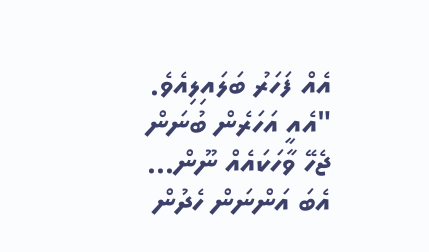އެއް ފަހަރު ބަލައިލިއެވެ.
"އެއީ އަހަރެން ބުނަން ޖެހޭ ވާހަކައެއް ނޫން... އެބަ އަންނަން ހެދުން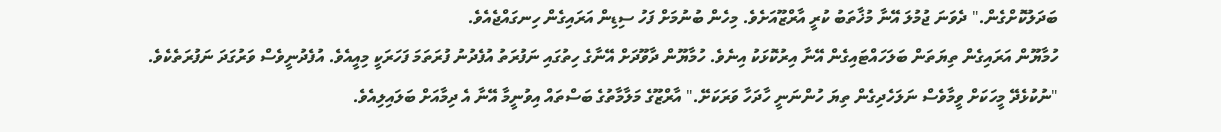ބަދަލުކޮށްގެން." ދެވަނަ ޖުމުލަ އޭނާ މުޚާތަބު ކުރީ އާރްޒޫއަށެވެ. މިހެން ބުނުމަށް ފަހު ސިޑިން އަރައިގެން ހިނގައްޖެއެވެ.
ހުމާޔޫން އަރައިގެން ތިޔަތަން ބަލަހައްޓައިގެން އޭނާ އިރުކޮޅަކު އިނެވެ. ހުމާޔޫން ދާވޫދަށް އޭނާގެ ހިތުގައި ނަފުރަތު އުފެދުނު ފުރަތަމަ ފަހަރަކީ މިއީއެވެ. އުފެދުނީވެސް ވަރުގަދަ ނަފުރަތެކެވެ.
"ނުކުޅެދޭ މީހަކަށް ވީމާވެސް ނަލަހެދިގެން ތިޔަ ހުންނަނީ ހާދަހާ ވަރަކަށޭ." އާރްޒޫގެ މަލާމާތުގެ ބަސްތައް އިވުނީމާ އޭނާ އެ ދިމާއަށް ބަލައިލިއެވެ.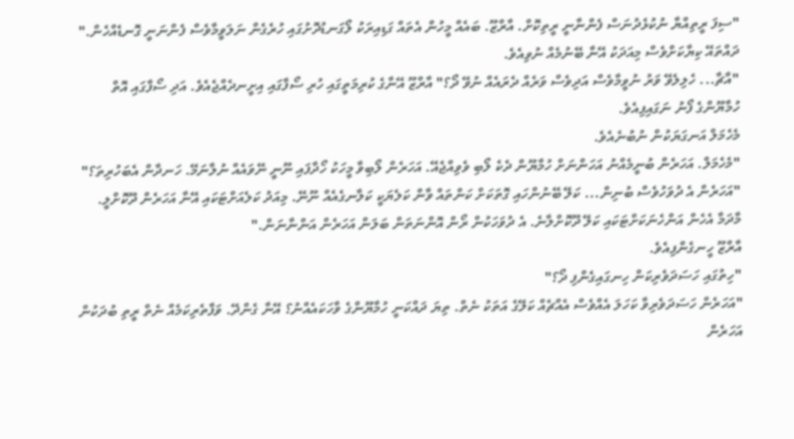"ސިފަ ރީތިއްޔާ ނުކުޅެދުނަސް ފެންނާނީ ރީތިކޮށް. އާރްޒޫ. ބައެއް މީހުން އެތައް ގަޑިއިރަކު ލޯގަނޑުދޮށުގައި ހުރެގެން ނަލަވީމާވެސް ފެންނަނީ ގޮނޑެއްހެން." ދައްތައޭ ކިޔާކަށްވެސް މިއަދަކު އޭނާ ބޭނުމެއް ނުވިއެވެ.
"އާޗާ... ހެލިލެވޭ ވަރު ނުވީމާވެސް އަދިވެސް ވަރެއް ދެރައެއް ނުވޭ ދޯ؟" އާރްޒޫ އޭނާގެ ކުރިމަތީގައި ހުރި ސޯފާގައި އިށީނދެއްޖެއެވެ. އަދި ސޯފާގައި އޮތް ހުމާޔޫންގެ ފޯނު ނަގައިފިއެވެ.
މެހެމަލް އަނގަޔަކުން ނުބުނެއެވެ.
"މެހެމަލް. އަހަރެން ބުނީމެއްނު އަހަންނަށް ހުމާޔޫން ދެކެ ލޯބި ވެވިއްޖެއޭ. އަހަރެން ލޯބިވާ މީހަކު ހޯދާފައި ނޫނީ ނޭވައެއް ނުލާނަމޭ. ހަނދާން އެބަހުރިތަ؟"
"އަހަރެން އެ ދުވަހުވެސް ބުނިން... ކަލޭ ބޭނުންހައި ގޮތަކަށް ކަންތައް ވާން ކަލެޔަކީ ކަލާނގެއެއް ނޫނޭ. މިއަދު ކަލެއަށްޓަކައި އޭނާ އަހަރެން ދޫކޮށްލީ. މާދަމާ އެހެން އަންހެނަކަށްޓަކައި ކަލޭ ދޫކޮށްލާނެ. އެ ދުވަހަކުން ރޯން އޮންނަތަން ބަލަން އަހަރެން އަންނާނަން."
އާރްޒޫ ހީނގެންފިއެވެ.
"ހިތުގައި ހަސަދަވެރިކަން ހިނގައިގެންފި ދޯ؟"
"އަހަރެން ހަސަދަވެރިވާ ކަހަލަ އެއްވެސް އެއްޗެއް ކަލޭގެ އަތަކު ނެތް. ތިޔަ ދައްކަނީ ހުމާޔޫންގެ ވާހަކައެއްނު؟ އޭނާ ގެންދޭ. ވަފާތެރިކަމެއް ނެތް ރީތި ބުދަކުން އަހަރެން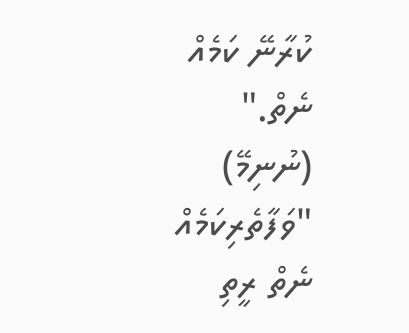ކުރާނޭ ކަމެއް ނެތް."
(ނުނިމޭ)
"ވަފާތެރިކަމެއް ނެތް ރީތި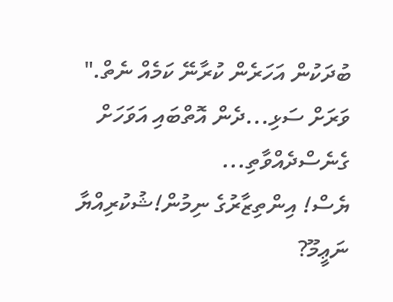ބުދަކުން އަހަރެން ކުރާނޭ ކަމެއް ނެތް." ވަރަށް ސަޅި...ދެން އޮތްބައި އަވަހަށް ގެނެސްދެއްވާތި...
ޔެސް! އިންތިޒާރުގެ ނިމުން!ޝުކުރިއްޔާ ނަޢީމޫ?